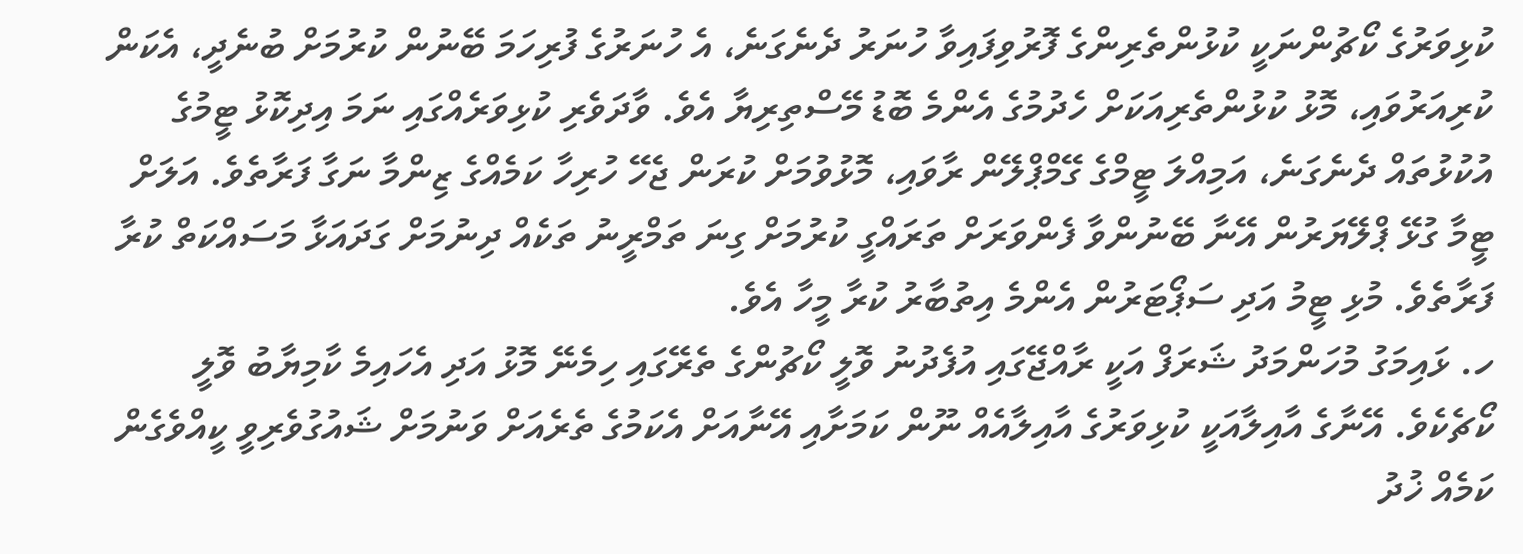ކުޅިވަރުގެ ކޯޗުންނަކީ ކުޅުންތެރިންގެ ފޮރުވިފައިވާ ހުނަރު ދެނެގަނެ، އެ ހުނަރުގެ ފުރިހަމަ ބޭނުން ކުރުމަށް ބުނެދީ، އެކަން ކުރިއަރުވައި، މޮޅު ކުޅުންތެރިއަކަށް ހެދުމުގެ އެންމެ ބޮޑު މޭސްތިރިޔާ އެވެ. ވާދަވެރި ކުޅިވަރެއްގައި ނަމަ އިދިކޮޅު ޓީމުގެ އުކުޅުތައް ދެނެގަނެ، އަމިއްލަ ޓީމްގެ ގޭމްޕްލޭން ރާވައި، މޮޅުވުމަށް ކުރަން ޖެހޭ ހުރިހާ ކަމެއްގެ ޒިންމާ ނަގާ ފަރާތެވެ. އަލަށް ޓީމާ ގުޅޭ ޕްލޭޔަރުން އޭނާ ބޭނުންވާ ފެންވަރަށް ތަރައްގީ ކުރުމަށް ގިނަ ތަމްރީނު ތަކެއް ދިނުމަށް ގަދައަޅާ މަސައްކަތް ކުރާ ފަރާތެވެ. މުޅި ޓީމު އަދި ސަޕޯޓަރުން އެންމެ އިތުބާރު ކުރާ މީހާ އެވެ.
ހ. ޅައިމަގު މުހަންމަދު ޝަރަފް އަކީ ރާއްޖޭގައި އުފެދުނު ވޮލީ ކޯޗުންގެ ތެރޭގައި ހިމެނޭ މޮޅު އަދި އެހައިމެ ކާމިޔާބު ވޮލީ ކޯޗެކެވެ. އޭނާގެ އާއިލާއަކީ ކުޅިވަރުގެ އާއިލާއެއް ނޫން ކަމަށާއި އޭނާއަށް އެކަމުގެ ތެރެއަށް ވަނުމަށް ޝައުގުވެރިވީ ކީއްވެގެން ކަމެއް ޚުދު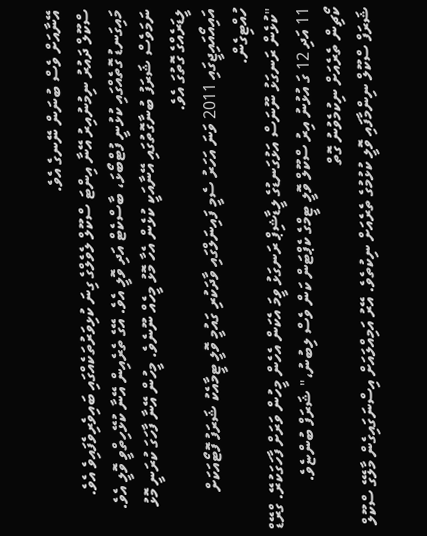އޭނާއަށް ވެސް ބުނަން ނޭނގެ އެވެ.
ސްކޫލް ދައުރު ނިމުނުއިރު އޭނާ އިންޓަ ސްކޫލް ލެވެލްގެ ގިނަ ކުޅިވަރުތަކެއްގައި ބައިވެރިވެފައިވެ އެވެ. މައިގަނޑު ގޮތެއްގައި ކުޅުނީ ފުޓްބޯޅަ، ބާސްކެޓް އަދި ވޮލީ އެވެ. އޭގެ ތެރެއިން އޭނާ ކުޅޭހިތްވީ ވޮލީ އެވެ. ނަމަވެސް ޝަރަފު ބުނާގޮތުގައި އޭނާއަކީ ކުޅެން އެހާ މޮޅު މީހެއް ނޫނެވެ. މީހުން އޭނާ ފާހަގަ ކުރަނީ މޮޅު ލީޑަރެއްގެ ގޮތުގަ އެވެ.
އައިއޯއައިޖީގައި 2011 ވަނަ އަހަރު ސެމީ ފައިނަލްގައި ވާދަކުރި ގައުމީ ވޮލީ ޓީމާއެކު ޝަރަފު ފޮޓޯއަކަށް ހުއްޓިގެން.
"ކުޅެން ރަނގަޅު ނޫނަސް އަޅުގަނޑުގެ ލީޑާޝިޕް ރަނގަޅު ވީމަ އެކަން އެހެން މީހުން ވަރަށް ފާހަގަކުރޭ. ގްރޭޑް 11 އަދި 12 ގަ އުޅުނު އިރު ސްކޫލް ވޮލީ ޓީމްގެ ކެޕްޓަން ކަން ވެސް ލިބުނު،" ޝަރަފް ބުންޏެވެ.
ކޯޗިން ތެރެއަށް ނިކުމެވުނު ގޮތް
ޝަރަފް ސްކޫލް ނިންމާފައި ވޮލީ ކުޅުމުގެ ތެރެއަށް ނިކުތެވެ. އޭރު އަމިއްލައަށް އިސްނަގައިގެން މާލޭގެ ސްކޫލް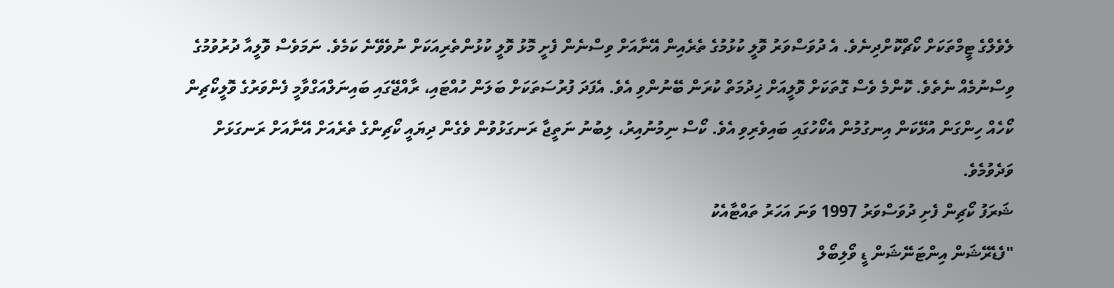ލެވެލްގެ ޓީމްތަކަށް ކޯޗްކޮށްދިނެވެ. އެ ދުވަސްވަރު ވޮލީ ކުޅުމުގެ ތެރެއިން އޭނާއަށް ވިސްނެން ފެށީ މޮޅު ވޮލީ ކުޅުންތެރިއަކަށް ނުވެވޭނެ ކަމެވެ. ނަމަވެސް ވޮލީއާ ދުރުވުމުގެ ވިސްނުމެއް ނެތެވެ. ކޮންމެ ވެސް ގޮތަކަށް ވޮލީއަށް ޚިދުމަތް ކުރަން ބޭނުންވި އެވެ. އެފަދަ ފުރުސަތަކަށް ބަލަން ހުއްޓައި، ރާއްޖޭގައި ބައިނަލްއަގްވާމީ ފެންވަރުގެ ވޮލީކޯޗިން ކޯހެއް ހިންގަން އުޅޭކަން އިނގުމުން އެކޯހުގައި ބައިވެރިވި އެވެ. ކޯސް ނިމުނުއިރު، ލިބުނު ނަތީޖާ ރަނގަޅުވުން ވެގެން ދިޔައީ ކޯޗިންގެ ތެރެއަށް އޭނާއަށް ރަނގަޅަށް ވަދެވުމެވެ.
ޝަރަފު ކޯޗިން ފެށި ދުވަސްވަރު 1997 ވަނަ އަހަރު ތައްޓާއެކު
"ފެޑެރޭޝަން އިންޓަނޭޝަން ޑީ ވޯލިބޯލް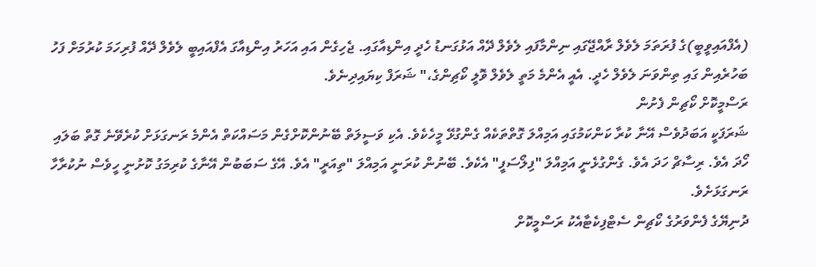(އެފްއައިވީބީ)ގެ ފުރަތަމަ ލެވެލް ރާއްޖޭގައި ނިންމާފައި ލެވެލް ދޭއް އަޅުގަނޑު ހެދީ އިންޑިއާގައި. ޖެހިގެން އައި އަހަރު އިންޑިއާގަ އެފްއައިބީ ލެވެލް ދޭއް ފުރިހަމަ ކުރުމަށް ފަހު ބަހުރެއިން ގައި ތިންވަނަ ލެވެލް ހެދީ. އެއީ އެންމެ މަތީ ލެވެލް ވޮލީ ކޯޗިންގެ،" ޝަރަފް ކިޔައިދިނެވެ.
ރަސްމީކޮށް ކޯޗިން ފެށުން
ޝަރަފަކީ އަބަދުވެސް އޭނާ ކުރާ ކަންކަމުގައި އަމިއްލަ ގޮތްތަކެއް ގެންގުޅޭ މީހެކެވެ. އެކި ވަސީލަތް ބޭނުންކޮށްގެން މަސައްކަތް އެންމެ ރަނގަޅަށް ކުރެވޭނެ ގޮތް ބަލައި ހޯދަ އެވެ. ރިސާޗް ހަދަ އެވެ. ގެންގުޅެނީ އަމިއްލަ "ފިލޯސަފީ" އެކެވެ. ބޭނުން ކުރަނީ އަމިއްލަ "ތިއަރީ" އެވެ. އޭގެ ސަބަބުން އޭނާގެ ކުރިމަގު ކޮށުނީ ހީވެސް ނުކުރާހާ ރަނގަޅަށެވެ.
ދުނިޔޭގެ ފެންވަރުގެ ކޯޗިން ސެޓްފިކެޓާއެކު ރަސްމީކޮށް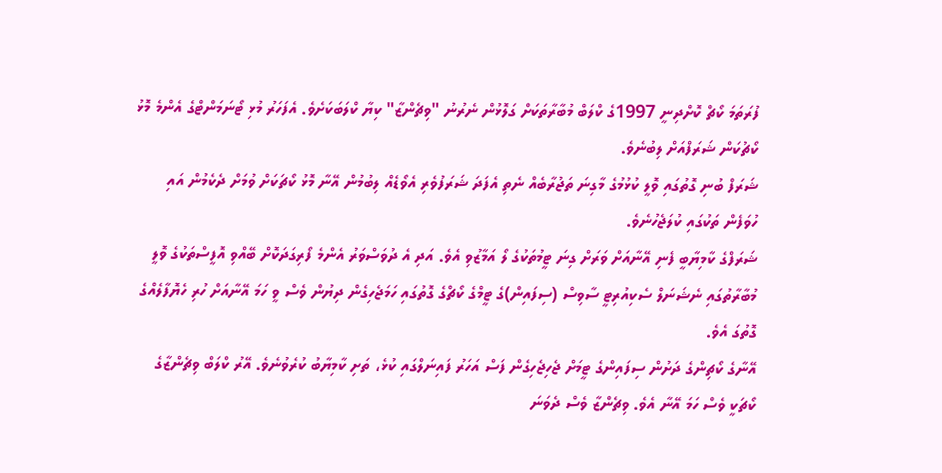ފުރަތަމަ ކޯޗް ކޮށްދިނީ 1997ގެ ކްލަބް މުބާރާތަކަށް ގަލޮޅުން ނެރުނު "ވިޗެންޒާ" ކިޔާ ކްލަބަކަށެވެ. އެފަހަރު މުޅި ޓޯނަމަންޓްގެ އެންމެ މޮޅު ކޯޗުކަން ޝަރަފްއަށް ލިބުނެވެ.
ޝަރަފް ބުނި ގޮތުގައި ވޮލީ ކުޅުމުގެ މާގިނަ ތަޖުރާބެއް ނެތި އެފަދަ ޝަރަފުވެރި އެވޯޑެއް ލިބުމުން އޭނާ މޮޅު ކޯޗަކަށް ވުމަށް ދެކެމުން އައި ހުވަފެން ތަކުގައި ކުލަޖެހުނެވެ.
ޝަރަފްގެ ކާމިޔާބީ ފެނި އޭނާއަށް ވަރަށް ގިނަ ޓީމުތަކުގެ ލޯ އަމާޒުވި އެވެ. އަދި އެ ދުވަސްވަރު އެންމެ ފޯރިގަދަކޮށް ބޭއްވި އޮފީސްތަކުގެ ވޮލީ މުބާރާތުގައި ނެޝަނަލް ސެކިއުރިޓީ ސާވިސް (ސިފައިން)ގެ ޓީމްގެ ކޯޗްގެ ގޮތުގައި ހަމަޖެހިގެން ދިޔުން ވެސް ވީ ހަމަ އޭނާއަށް ހުރި ހެޔޮފާލެއްގެ ގޮތުގަ އެވެ.
އޭނާގެ ކޯޗިންގެ ދަށުން ސިފައިންގެ ޓީމަށް ޖެހިޖެހިގެން ފަސް އަހަރު ފައިނަލްގައި ކުޅެ، ތަށި ކާމިޔާބު ކުރެވުނެވެ. އޭރު ކްލަބް ވިޗެންޒާގެ ކޯޗަކީ ވެސް ހަމަ އޭނާ އެވެ. ވިޗެންޒާ ވެސް ދެވަނަ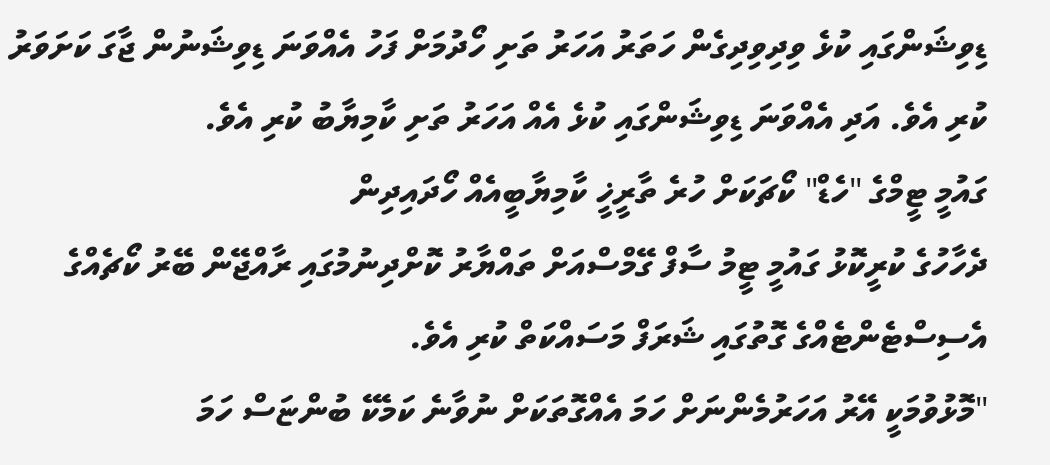ޑިވިޝަންގައި ކުޅެ ވިދިވިދިގެން ހަތަރު އަހަރު ތަށި ހޯދުމަށް ފަހު އެއްވަނަ ޑިވިޝަނުން ޖާގަ ކަށަވަރު ކުރި އެވެ. އަދި އެއްވަނަ ޑިވިޝަންގައި ކުޅެ އެއް އަހަރު ތަށި ކާމިޔާބު ކުރި އެވެ.
ގައުމީ ޓީމްގެ "ހެޑް" ކޯޗަކަށް ހުރެ ތާރީޚީ ކާމިޔާބީއެއް ހޯދައިދިން
ދެހާހުގެ ކުރީކޮޅު ގައުމީ ޓީމު ސާފް ގޭމްސްއަށް ތައްޔާރު ކޮށްދިނުމުގައި ރާއްޖޭން ބޭރު ކޯޗެއްގެ އެސިސްޓެންޓެއްގެ ގޮތުގައި ޝަރަފް މަސައްކަތް ކުރި އެވެ.
"މޮޅުވުމަކީ އޭރު އަހަރުމެންނަށް ހަމަ އެއްގޮތަކަށް ނުވާނެ ކަމެކޭ ބުންޏަސް ހަމަ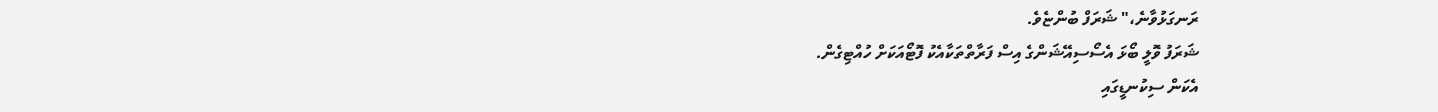ރަނގަޅުވާނެ،" ޝަރަފް ބުންޏެވެ.
ޝަރަފު ވޮލީ ބޯޅަ އެސޯސިއޭޝަންގެ އިސް ފަރާތްތަކާއެކު ފޮޓޯއަކަށް ހުއްޓިގެން.
އެކަން ސިކުނޑީގައި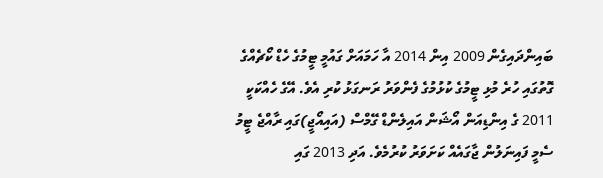ބައިންދައިގެން 2009 އިން 2014 އާ ހަމައަށް ގައުމީ ޓީމުގެ ހެޑް ކޯޗެއްގެ ގޮތުގައި ހުރެ މުޅި ޓީމުގެ ކުޅުމުގެ ފެންވަރު ރަނގަޅު ކުރި އެވެ. އޭގެ ހެއްކަކީ 2011 ގެ އިންޑިއަން އޯޝަން އައިލެންޑް ގޭމްސް (އައިއޯޖީ)ގައި ރާއްޖެ ޓީމު ސެމީ ފައިނަލުން ޖާގައެއް ކަށަވަރު ކުރުމެވެ. އަދި 2013 ގައި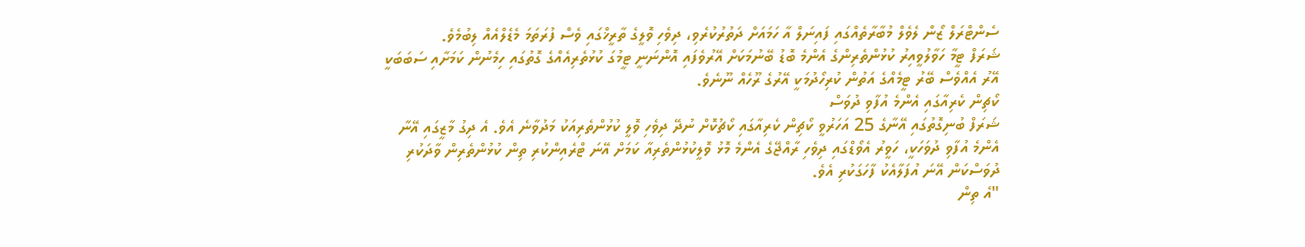ސެންޓްރަލް ޒޯން ލެވެލް މުބާރާތެއްގައި ފައިނަލް އާ ހަމައަށް ދަތުރުކުރެވި، ދިވެހި ވޮލީގެ ތާރީޚްގައި ވެސް ފުރަތަމަ މެޑެލްއެއް ލިބުމެވެ.
ޝަރަފް ޓީމާ ހަވާލުވީއިރު ކުޅުންތެރިންގެ އެންމެ ބޮޑު ބޭނުމަކަށް އޭރުވެފައި އޮންނަނީ ޓީމުގަ ކުޅުތެރިއެއްގެ ގޮތުގައި ހިމެނުން ކަމަށާއި ސަބަބަކީ އޭރު އެއްވެސް ބޭރު ޓީމެއްގެ އަތުން ކުރިހޯދުމަކީ އޭރުގެ ރޫހެއް ނޫނެވެ.
ކޯޗިން ކެރިއާގައި އެންމެ އުފާވި ދުވަސް
ޝަރަފް ބުނިގޮތުގައި އޭނާގެ 25 އަހަރުވީ ކޯޗިން ކެރިއާގައި ކޯޗުކޮށް ނުދޭ ދިވެހި ވޮލީ ކުޅުންތެރިއަކު މަދުވާނެ އެވެ. އެ ދިގު މާޒީގައި އޭނާ އެންމެ އުފާވި ދުވަހަކީ، ހަވީރު އެވޯޑްގައި ދިވެހި ރާއްޖޭގެ އެންމެ މޮޅު ވޮލީކުޅުންތެރިއާ ކަމަށް އޭނަ ޓްރެއިންކުރި ތިން ކުޅުންތެރިން ވާދަކުރި ދުވަސްކަން އޭނަ އުފަލާއެކު ފާހަގަކުރި އެވެ.
"އެ ތިން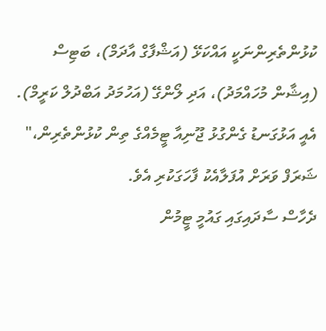ކުޅުންތެރިންނަކީ އައްކަޅޭ (އަޝްފާގް އާދަމް)، ބަޓިސް (އިޝާން މުހައްމަދު)، އަދި ލޯންގޭ (އަހުމަދު އަބްދުލް ކަރީމް). އެއީ އަޅުގަނޑު ގެންގުޅު ޖޫނިއާ ޓީމެއްގެ ތިން ކުޅުންތެރިން،" ޝަރަފް ވަރަށް އުފަލާއެކު ފާހަގަކުރި އެވެ.
ދެހާސް ސާދައިގައި ގައުމީ ޓީމުން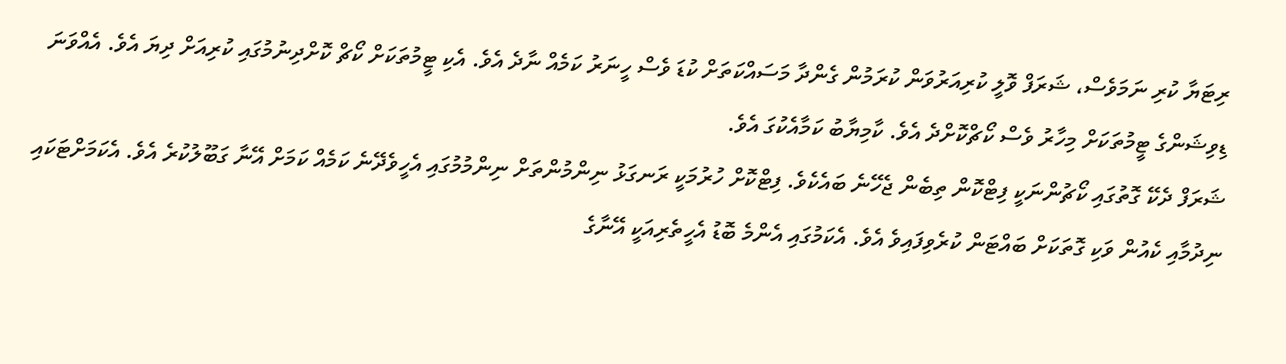ރިޓަޔާ ކުރި ނަމަވެސް، ޝަރަފް ވޮލީ ކުރިއަރުވަން ކުރަމުން ގެންދާ މަސައްކަތަށް ކުޑަ ވެސް ހީނަރު ކަމެއް ނާދެ އެވެ. އެކި ޓީމުތަކަށް ކޯޗް ކޮށްދިނުމުގައި ކުރިއަށް ދިޔަ އެވެ. އެއްވަނަ ޑިވިޝަންގެ ޓީމުތަކަށް މިހާރު ވެސް ކޯޗްކޮށްދެ އެވެ. ކާމިޔާބު ކަމާއެކުގަ އެވެ.
ޝަރަފް ދެކޭ ގޮތުގައި ކޯޗުންނަކީ ފިޓްކޮން ތިބެން ޖެހޭނެ ބައެކެވެ. ފިޓްކޮށް ހުރުމަކީ ރަނގަޅު ނިންމުންތަށް ނިންމުމުގައި އެހީވެދޭނެ ކަމެއް ކަމަށް އޭނާ ގަބޫލުކުރެ އެވެ. އެކަމަށްޓަކައި ނިދުމާއި ކެއުން ވަކި ގޮތަކަށް ބައްޓަން ކުރެވިފައިވެ އެވެ. އެކަމުގައި އެންމެ ބޮޑު އެހީތެރިއަކީ އޭނާގެ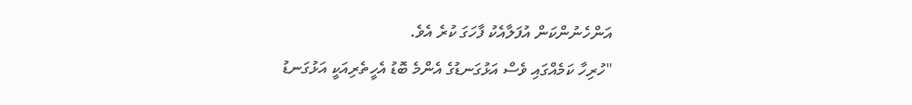އަންހެނުންކަން އުފަލާއެކު ފާހަގަ ކުރެ އެވެ.
"ހުރިހާ ކަމެއްގައި ވެސް އަޅުގަނޑުގެ އެންމެ ބޮޑު އެހީތެރިއަކީ އަޅުގަނޑު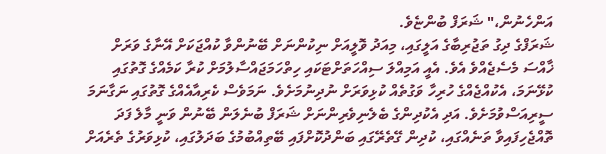އަންހެނުން،" ޝަރަފް ބުންޏެވެ.
ޝަރަފްގެ ދިގު ތަޖުރިބާގެ އަލީގައި، މިއަދު ވޮލީއަށް ނިކުންނަށް ބޭނުންވާ ކުއްޖަކަށް އޭނާގެ ވަރަށް ޚާއްސަ މެސެޖެއްވެ އެވެ. އެއީ އަމިއްލަ ސިއްހަތަށްޓަކައި ހިތްހަމަޖައްސާލުމަށް ކުރާ ކަމެއްގެ ގޮތުގައި ކުޅޭނަމަ، އެކުއްޖެއްގެ ހުރިހާ ވަގުތެއް ކުޅިވަރަށް ނުދިނުމަށެވެ. ނަމަވެސް ކެރިއާއެއްގެ ގޮތުގައި ނަގާނަމަ ސީރިއަސްވުމަށެވެ. އަދި އެކުދިންގެ ބެލެނިވެރިންނަށް ޝަރަފް ބުނެލަން ބޭނުން ވަނީ މާލެ ފަދަ ތޮއްޖެހިފައިވާ ތަނެއްގައި، ކުދިން ގޭތެރޭގައި ބަންދުކޮށްފައި ބޭތިއްބުމުގެ ބަދަލުގައި، ކުޅިވަރުގެ ތެރެއަށް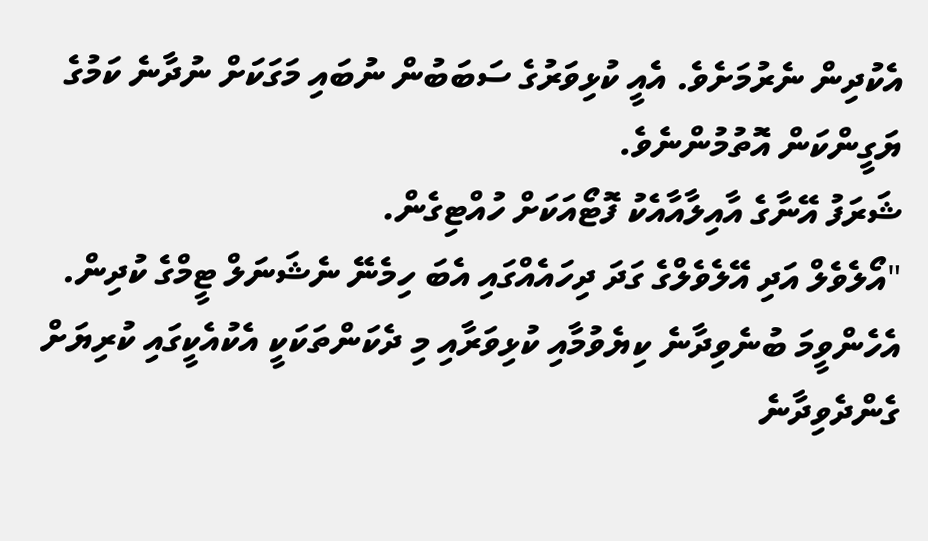އެކުދިން ނެރުމަށެވެ. އެއީ ކުޅިވަރުގެ ސަބަބުން ނުބައި މަގަކަށް ނުދާނެ ކަމުގެ ޔަގީންކަން އޮތުމުންނެވެ.
ޝަރަފު އޭނާގެ އާއިލާއާއެކު ފޮޓޯއަކަށް ހުއްޓިގެން.
"އޯލެވެލް އަދި އޭލެވެލްގެ ގަދަ ދިހައެއްގައި އެބަ ހިމެނޭ ނެޝަނަލް ޓީމްގެ ކުދިން. އެހެންވީމަ ބުނެވިދާނެ ކިޔެވުމާއި ކުޅިވަރާއި މި ދެކަންތަކަކީ އެކުއެކީގައި ކުރިޔަށް ގެންދެވިދާނެ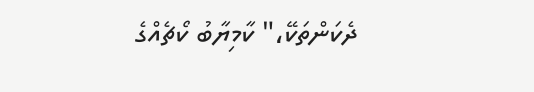ދެކަންތަކޭ،" ކާމިޔާބު ކޯޗެއްގެ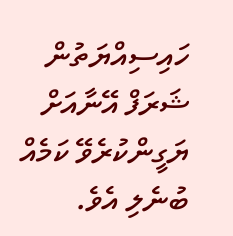ހައިސިއްޔަތުން ޝަރަފް އޭނާއަށް ޔަގީންކުރެވޭ ކަމެއް ބުނެލި އެވެ.